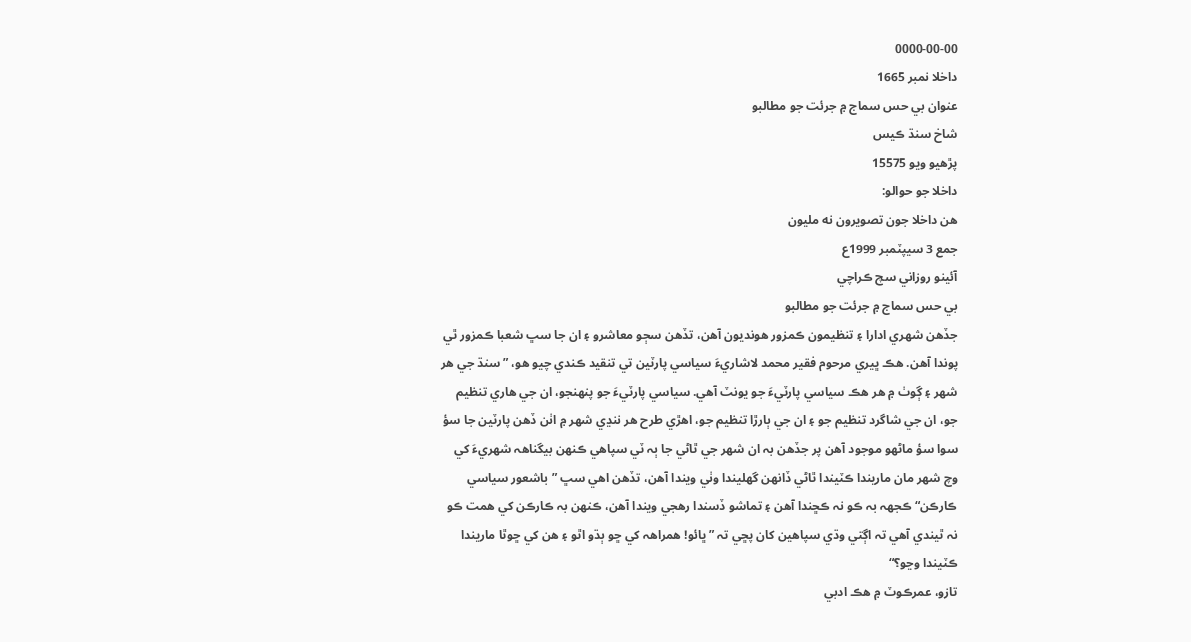0000-00-00
داخلا نمبر 1665
عنوان بي حس سماج ۾ جرئت جو مطالبو
شاخ سنڌ ڪيس
پڙهيو ويو 15575
داخلا جو حوالو:
هن داخلا جون تصويرون نه مليون
جمع 3 سيپٽمبر 1999ع
آئينو روزاني سچ ڪراچي
بي حس سماج ۾ جرئت جو مطالبو
جڏهن شهري ادارا ۽ تنظيمون ڪمزور هونديون آهن، تڏهن سڄو معاشرو ۽ ان جا سڀ شعبا ڪمزور ٿي پوندا آهن. هڪ ڀيري مرحوم فقير محمد لاشاريءَ سياسي پارٽين تي تنقيد ڪندي چيو هو، ”سنڌ جي هر شهر ۽ ڳوٺ ۾ هر هڪ سياسي پارٽيءَ جو يونٽ آهي. سياسي پارٽيءَ جو پنھنجو، ان جي هاري تنظيم جو، ان جي شاگرد تنظيم جو ۽ ان جي ٻارڙا تنظيم جو، اهڙي طرح هر ننڍي شهر ۾ اٺن ڏهن پارٽين جا سؤ سوا سؤ ماڻهو موجود آهن پر جڏهن بہ ان شهر جي ٿاڻي جا ٻہ ٽي سپاهي ڪنھن بيگناھہ شهريءَ کي وچ شهر مان ماريندا ڪٽيندا ٿاڻي ڏانھن گهليندا وٺي ويندا آهن، تڏهن اهي سڀ ”باشعور سياسي ڪارڪن“ ڪجھہ بہ ڪو نہ ڪڇندا آهن ۽ تماشو ڏسندا رهجي ويندا آهن، ڪنھن بہ ڪارڪن کي همت ڪو نہ ٿيندي آهي تہ اڳتي وڌي سپاهين کان پڇي تہ ”ڀائو! همراھہ کي ڇو ٻڌو اٿو ۽ هن کي ڇوٿا ماريندا ڪٽيندا وڃو؟“
تازو، عمرڪوٽ ۾ هڪ ادبي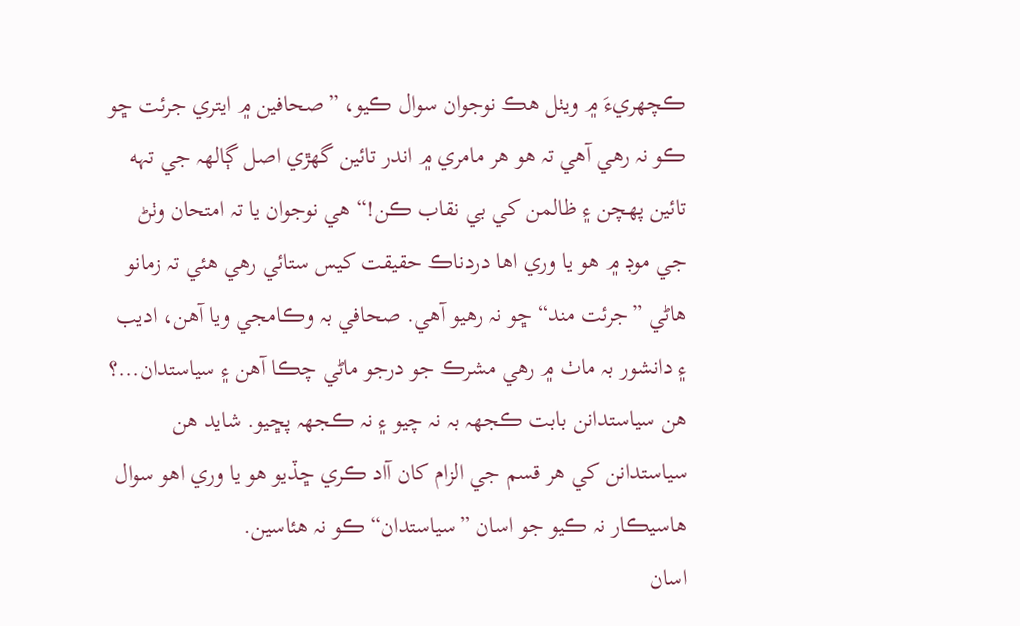ڪچهريءَ ۾ ويٺل هڪ نوجوان سوال ڪيو، ”صحافين ۾ ايتري جرئت ڇو ڪو نہ رهي آهي تہ هو هر مامري ۾ اندر تائين گهڙي اصل ڳالھہ جي تہه تائين پھچن ۽ ظالمن کي بي نقاب ڪن!“ هي نوجوان يا تہ امتحان وٺڻ جي موڊ ۾ هو يا وري اها دردناڪ حقيقت کيس ستائي رهي هئي تہ زمانو هاڻي ”جرئت مند“ ڇو نہ رهيو آهي. صحافي بہ وڪامجي ويا آهن، اديب ۽ دانشور بہ ماٺ ۾ رهي مشرڪ جو درجو ماڻي چڪا آهن ۽ سياستدان...؟ هن سياستدانن بابت ڪجھہ بہ نہ چيو ۽ نہ ڪجھہ پڇيو. شايد هن سياستدانن کي هر قسم جي الزام کان آاد ڪري ڇڏيو هو يا وري اهو سوال هاسيڪار نہ ڪيو جو اسان ”سياستدان“ ڪو نہ هئاسين.
اسان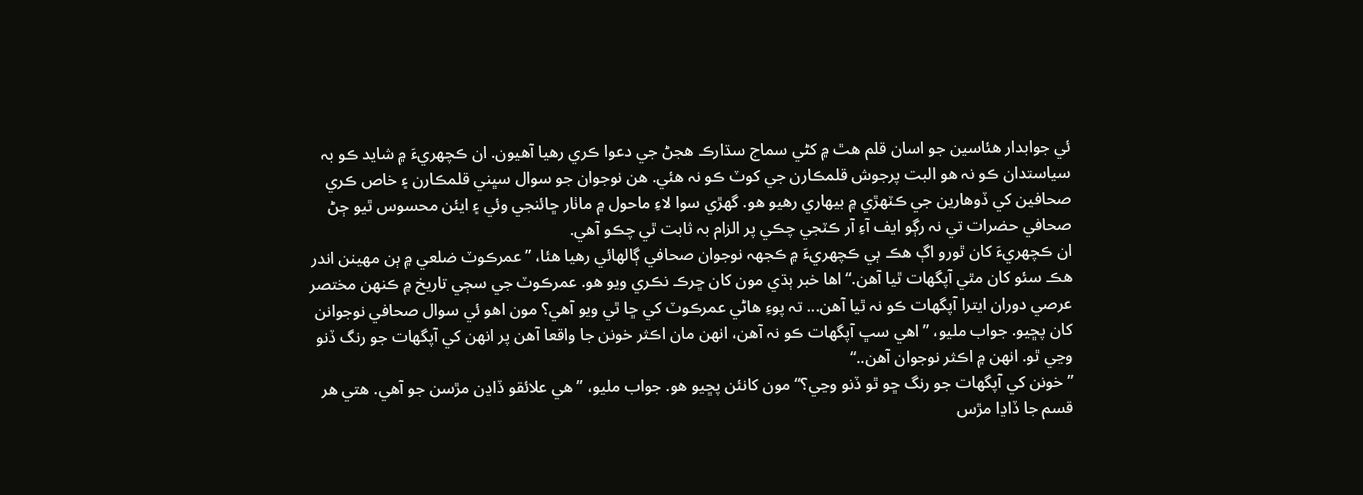ئي جوابدار هئاسين جو اسان قلم هٿ ۾ کڻي سماج سڌارڪ هجڻ جي دعوا ڪري رهيا آهيون. ان ڪچهريءَ ۾ شايد ڪو بہ سياستدان ڪو نہ هو البت پرجوش قلمڪارن جي کوٽ ڪو نہ هئي. هن نوجوان جو سوال سڀني قلمڪارن ۽ خاص ڪري صحافين کي ڏوهارين جي ڪٽهڙي ۾ بيھاري رهيو هو. گهڙي سوا لاءِ ماحول ۾ ماٺار ڇائنجي وئي ۽ ايئن محسوس ٿيو ڄڻ صحافي حضرات تي نہ رڳو ايف آءِ آر ڪٽجي چڪي پر الزام بہ ثابت ٿي چڪو آهي.
ان ڪچهريءَ کان ٿورو اڳ هڪ ٻي ڪچهريءَ ۾ ڪجھہ نوجوان صحافي ڳالهائي رهيا هئا، ”عمرڪوٽ ضلعي ۾ ٻن مهينن اندر هڪ سئو کان مٿي آپگهات ٿيا آهن.“ اها خبر ٻڌي مون کان ڇرڪ نڪري ويو هو. عمرڪوٽ جي سڄي تاريخ ۾ ڪنھن مختصر عرصي دوران ايترا آپگهات ڪو نہ ٿيا آهن... تہ پوءِ هاڻي عمرڪوٽ کي ڇا ٿي ويو آهي؟ مون اهو ئي سوال صحافي نوجوانن کان پڇيو. جواب مليو، ”اهي سڀ آپگهات ڪو نہ آهن، انھن مان اڪثر خونن جا واقعا آهن پر انھن کي آپگهات جو رنگ ڏنو وڃي ٿو. انھن ۾ اڪثر نوجوان آهن..“
”خونن کي آپگهات جو رنگ ڇو ٿو ڏنو وڃي؟“ مون کانئن پڇيو هو. جواب مليو، ”هي علائقو ڏاڍن مڙسن جو آهي. هتي هر قسم جا ڏاڍا مڙس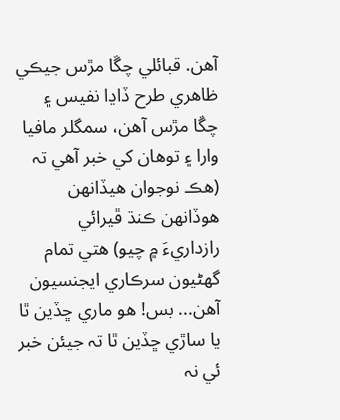آهن. قبائلي چڱا مڙس جيڪي ظاهري طرح ڏاڍا نفيس ۽ چڱا مڙس آهن، سمگلر مافيا وارا ۽ توهان کي خبر آهي تہ (هڪ نوجوان هيڏانھن هوڏانھن ڪنڌ ڦيرائي رازداريءَ ۾ چيو) هتي تمام گهڻيون سرڪاري ايجنسيون آهن... بس! هو ماري ڇڏين ٿا يا ساڙي ڇڏين ٿا تہ جيئن خبر ئي نہ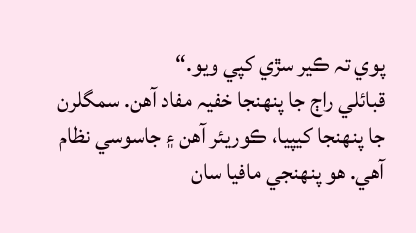پوي تہ ڪير سڙي کپي ويو.“
قبائلي راڄ جا پنھنجا خفيہ مفاد آهن. سمگلرن جا پنھنجا کيپيا، ڪوريئر آهن ۽ جاسوسي نظام آهي. هو پنھنجي مافيا سان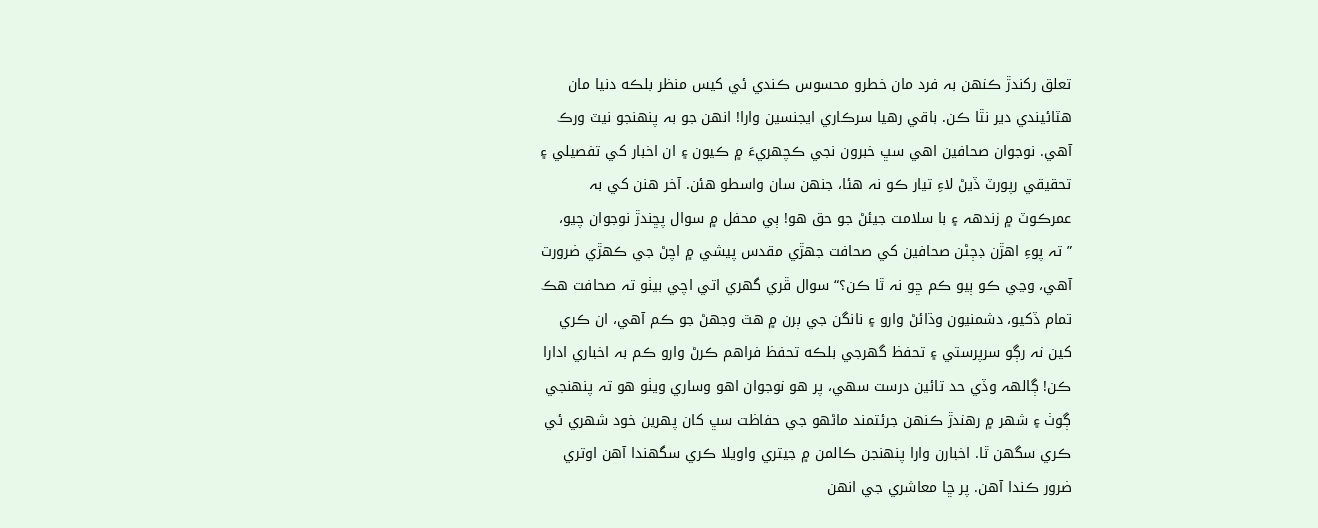تعلق رکندڙ ڪنھن بہ فرد مان خطرو محسوس ڪندي ئي کيس منظر بلڪه دنيا مان هٽائيندي دير نٿا ڪن. باقي رهيا سرڪاري ايجنسين وارا! انھن جو بہ پنھنجو نيٽ ورڪ آهي. نوجوان صحافين اهي سڀ خبرون نجي ڪچهريءَ ۾ ڪيون ۽ ان اخبار کي تفصيلي ۽ تحقيقي رپورٽ ڏيڻ لاءِ تيار ڪو نہ هئا، جنھن سان واسطو هئن. آخر هنن کي بہ عمرڪوٽ ۾ زندھہ ۽ با سلامت جيئڻ جو حق هو! ٻي محفل ۾ سوال پڇندڙ نوجوان چيو، ”تہ پوءِ اهڙن ڊڄڻن صحافين کي صحافت جھڙي مقدس پيشي ۾ اچڻ جي ڪھڙي ضرورت آهي، وڃي ڪو ٻيو ڪم ڇو نہ ٿا ڪن؟“ سوال ڦري گهري اتي اچي بيٺو تہ صحافت هڪ تمام ڏکيو، دشمنيون وڌائڻ وارو ۽ نانگن جي ٻرن ۾ هٿ وجهڻ جو ڪم آهي، ان ڪري کين نہ رڳو سرپرستي ۽ تحفظ گهرجي بلڪه تحفظ فراهم ڪرڻ وارو ڪم بہ اخباري ادارا ڪن! ڳالھہ وڏي حد تائين درست سهي، پر هو نوجوان اهو وساري ويٺو هو تہ پنھنجي ڳوٺ ۽ شهر ۾ رهندڙ ڪنھن جرئتمند ماڻهو جي حفاظت سڀ کان پھرين خود شهري ئي ڪري سگهن ٿا. اخبارن وارا پنھنجن ڪالمن ۾ جيتري واويلا ڪري سگهندا آهن اوتري ضرور ڪندا آهن. پر ڇا معاشري جي انھن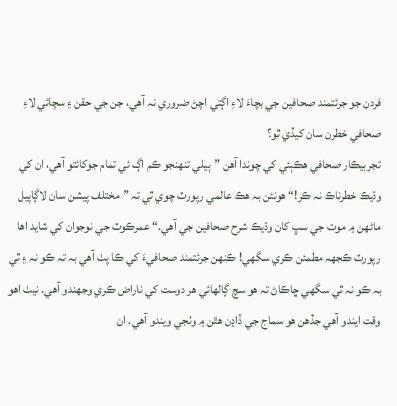فردن جو جرئتمند صحافين جي بچاءَ لاءِ اڳتي اچڻ ضروري نہ آهي، جن جي حقن ۽ سچائي لاءِ صحافي خطرن سان کيڏي ٿو؟
تجربيڪار صحافي هڪٻئي کي چوندا آهن ”ٻيلي تنھنجو ڪم اڳ ئي تمام جوکائتو آهي، ان کي وڌيڪ خطرناڪ نہ ڪر!“ هونئن بہ هڪ عالمي رپورٽ چوي ٿي تہ ”مختلف پيشن سان لاڳاپيل ماڻهن ۾ موت جي سڀ کان وڌيڪ شرح صحافين جي آهي.“ عمرڪوٽ جي نوجوان کي شايد اها رپورٽ ڪجھہ مطمئن ڪري سگهي! ڪنھن جرئتمند صحافيءَ کي ڪا پٺ آهي بہ تہ ڪو نہ ۽ ٿي بہ ڪو نہ ٿي سگهي ڇاڪاڻ تہ هو سچ ڳالهائي هر دوست کي ناراض ڪري وجهندو آهي. نيٺ اهو وقت ايندو آهي جڏهن هو سماج جي ڏاڍن هٿن ۾ وٺجي ويندو آهي. ان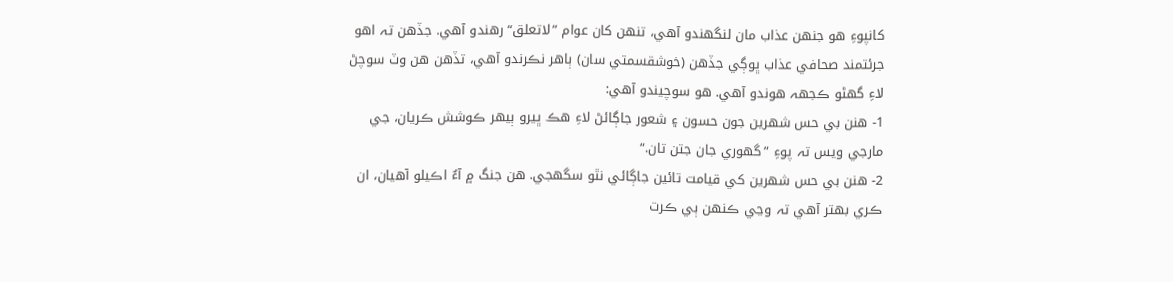کانپوءِ هو جنھن عذاب مان لنگهندو آهي، تنھن کان عوام ”لاتعلق“ رهندو آهي. جڏهن تہ اهو جرئتمند صحافي عذاب ڀوڳي جڏهن (خوشقسمتي سان) ٻاهر نڪرندو آهي، تڏهن هن وٽ سوچڻ لاءِ گهڻو ڪجھہ هوندو آهي. هو سوچيندو آهي:
1- هنن بي حس شهرين جون حسون ۽ شعور جاڳائڻ لاءِ هڪ ڀيرو ٻيھر ڪوشش ڪريان، جي مارجي ويس تہ پوءِ ”گهوري جان جتن تان.“
2- هنن بي حس شهرين کي قيامت تائين جاڳائي نٿو سگهجي. هن جنگ ۾ آءٌ اڪيلو آهيان، ان ڪري بھتر آهي تہ وڃي ڪنھن ٻي ڪرت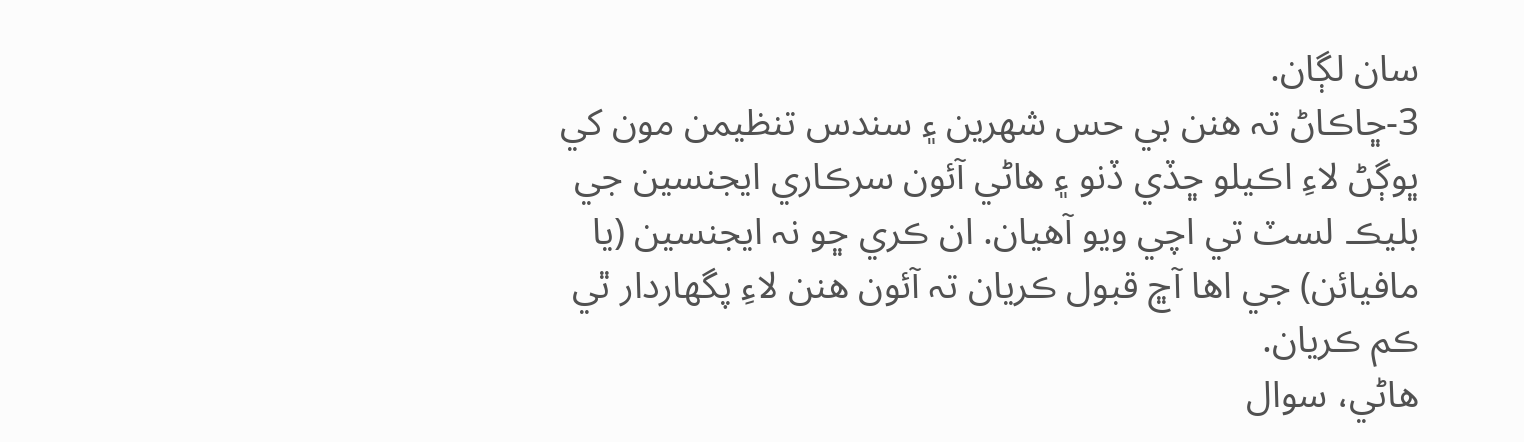سان لڳان.
3-ڇاڪاڻ تہ هنن بي حس شهرين ۽ سندس تنظيمن مون کي ڀوڳڻ لاءِ اڪيلو ڇڏي ڏنو ۽ هاڻي آئون سرڪاري ايجنسين جي بليڪ لسٽ تي اچي ويو آهيان. ان ڪري ڇو نہ ايجنسين (يا مافيائن) جي اها آڇ قبول ڪريان تہ آئون هنن لاءِ پگهاردار ٿي ڪم ڪريان.
هاڻي، سوال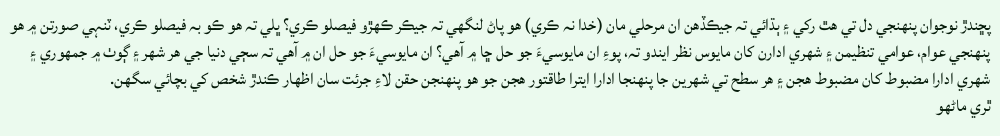پڇندڙ نوجوان پنھنجي دل تي هٿ رکي ۽ ٻڌائي تہ جيڪڏهن ان مرحلي مان (خدا نہ ڪري) هو پاڻ لنگهي تہ جيڪر ڪھڙو فيصلو ڪري؟ ڀلي تہ هو ڪو بہ فيصلو ڪري، ٽنہي صورتن ۾ هو پنھنجي عوام، عوامي تنظيمن ۽ شهري ادارن کان مايوس نظر ايندو تہ، پوءِ ان مايوسيءَ جو حل ڇا ۾ آهي؟ ان مايوسيءَ جو حل ان ۾ آهي تہ سڄي دنيا جي هر شهر ۽ ڳوٺ ۾ جمهوري ۽ شهري ادارا مضبوط کان مضبوط هجن ۽ هر سطح تي شهرين جا پنھنجا ادارا ايترا طاقتور هجن جو هو پنھنجن حقن لاءِ جرئت سان اظهار ڪندڙ شخص کي بچائي سگهن.
ٿري ماڻهو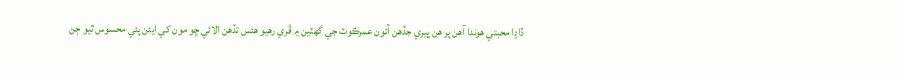ڏاڍا محبتي هوندا آهن پر هن ڀيري جڏهن آئون عمرڪوٽ جي گهٽين ۾ ڦري رهيو هئس تڏهن الائي ڇو مون کي ايئن پئي محسوس ٿيو ڄڻ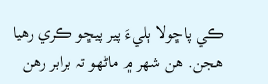ڪي پاڇولا ٻليءَ پير پيڇو ڪري رهيا هجن. هن شهر ۾ ماڻهو تہ برابر رهن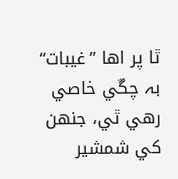ٿا پر اها ”غيبات“ بہ چڱي خاصي رهي ٿي، جنھن کي شمشير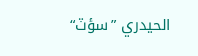الحيدري ”سؤٽ“